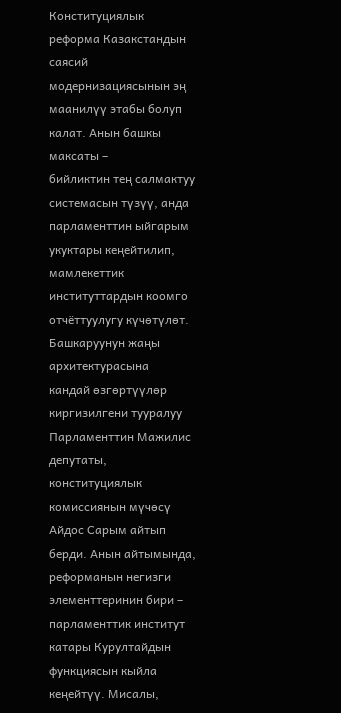Конституциялык
реформа Казакстандын саясий модернизациясынын эң маанилүү этабы болуп калат. Анын башкы максаты –
бийликтин тең салмактуу системасын түзүү, анда парламенттин ыйгарым укуктары кеңейтилип,
мамлекеттик институттардын коомго отчёттуулугу күчөтүлөт. Башкаруунун жаңы архитектурасына
кандай өзгөртүүлөр киргизилгени тууралуу Парламенттин Мажилис депутаты, конституциялык
комиссиянын мүчөсү Айдос Сарым айтып берди. Анын айтымында, реформанын негизги
элементтеринин бири – парламенттик институт катары Курултайдын функциясын кыйла
кеңейтүү. Мисалы,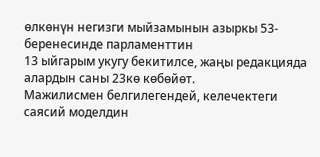өлкөнүн негизги мыйзамынын азыркы 53-беренесинде парламенттин
13 ыйгарым укугу бекитилсе, жаңы редакцияда алардын саны 23кө көбөйөт.
Мажилисмен белгилегендей, келечектеги саясий моделдин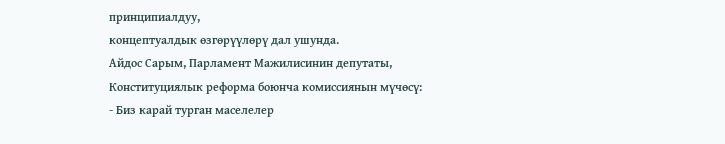принципиалдуу,
концептуалдык өзгөрүүлөрү дал ушунда.
Айдос Сарым, Парламент Мажилисинин депутаты, Конституциялык реформа боюнча комиссиянын мүчөсү:
- Биз карай турган маселелер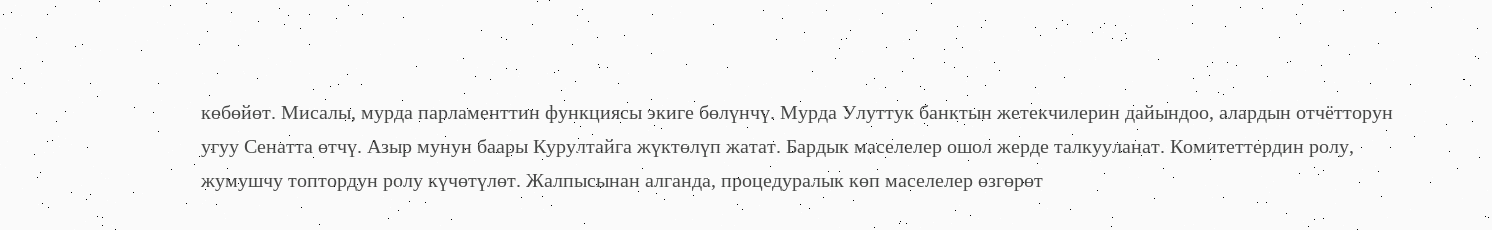көбөйөт. Мисалы, мурда парламенттин функциясы экиге бөлүнчү. Мурда Улуттук банктын жетекчилерин дайындоо, алардын отчётторун угуу Сенатта өтчү. Азыр мунун баары Курултайга жүктөлүп жатат. Бардык маселелер ошол жерде талкууланат. Комитеттердин ролу, жумушчу топтордун ролу күчөтүлөт. Жалпысынан алганда, процедуралык көп маселелер өзгөрөт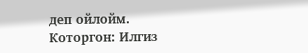деп ойлойм.
Которгон: Илгиз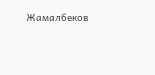Жамалбеков